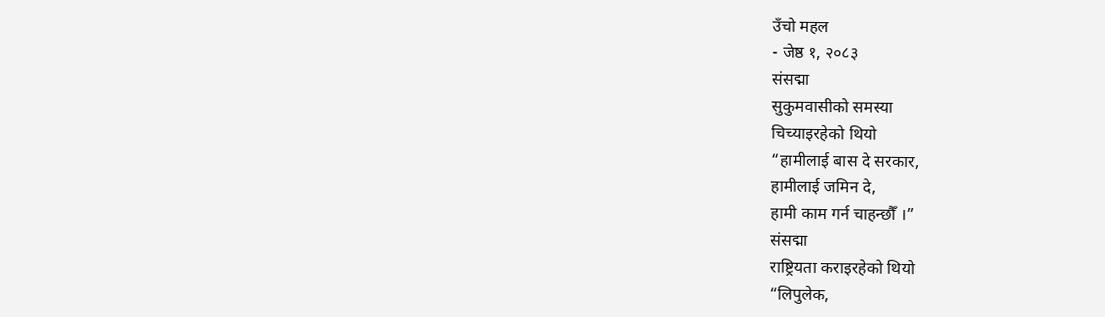उँचो महल
- जेष्ठ १, २०८३
संसद्मा
सुकुमवासीको समस्या
चिच्याइरहेको थियो
“हामीलाई बास दे सरकार,
हामीलाई जमिन दे,
हामी काम गर्न चाहन्छौँ ।”
संसद्मा
राष्ट्रियता कराइरहेको थियो
“लिपुलेक,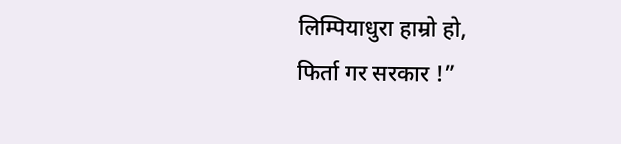लिम्पियाधुरा हाम्रो हो,
फिर्ता गर सरकार !”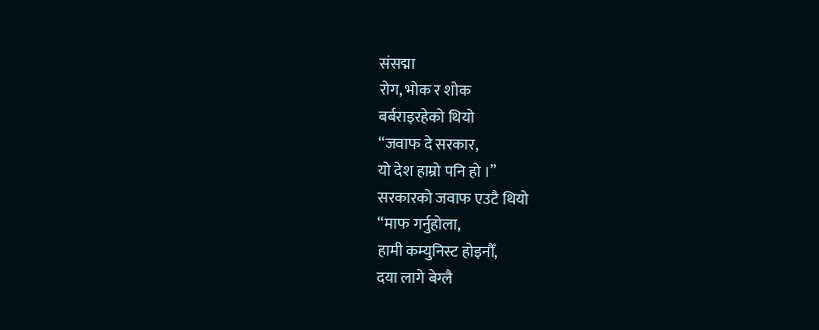संसद्मा
रोग, भोक र शोक
बर्बराइरहेको थियो
“जवाफ दे सरकार,
यो देश हाम्रो पनि हो ।”
सरकारको जवाफ एउटै थियो
“माफ गर्नुहोला,
हामी कम्युनिस्ट होइनौँ,
दया लागे बेग्लै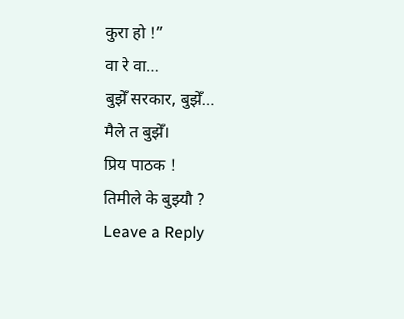कुरा हो !”
वा रे वा…
बुझेँ सरकार, बुझेँ…
मैले त बुझेँ।
प्रिय पाठक !
तिमीले के बुझ्यौ ?
Leave a Reply